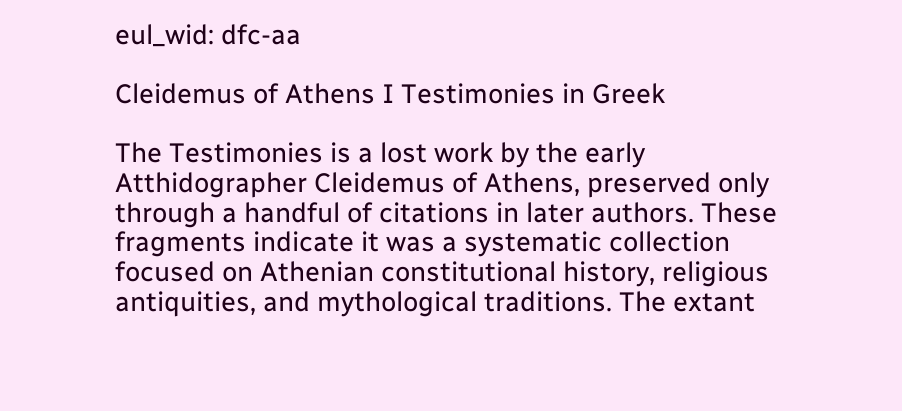eul_wid: dfc-aa

Cleidemus of Athens I Testimonies in Greek

The Testimonies is a lost work by the early Atthidographer Cleidemus of Athens, preserved only through a handful of citations in later authors. These fragments indicate it was a systematic collection focused on Athenian constitutional history, religious antiquities, and mythological traditions. The extant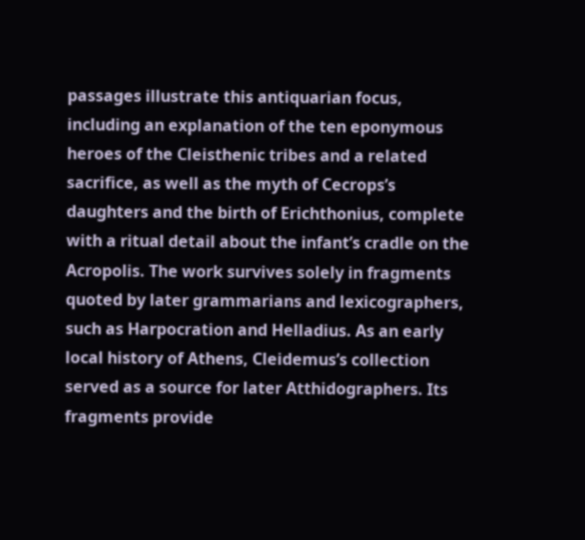passages illustrate this antiquarian focus, including an explanation of the ten eponymous heroes of the Cleisthenic tribes and a related sacrifice, as well as the myth of Cecrops’s daughters and the birth of Erichthonius, complete with a ritual detail about the infant’s cradle on the Acropolis. The work survives solely in fragments quoted by later grammarians and lexicographers, such as Harpocration and Helladius. As an early local history of Athens, Cleidemus’s collection served as a source for later Atthidographers. Its fragments provide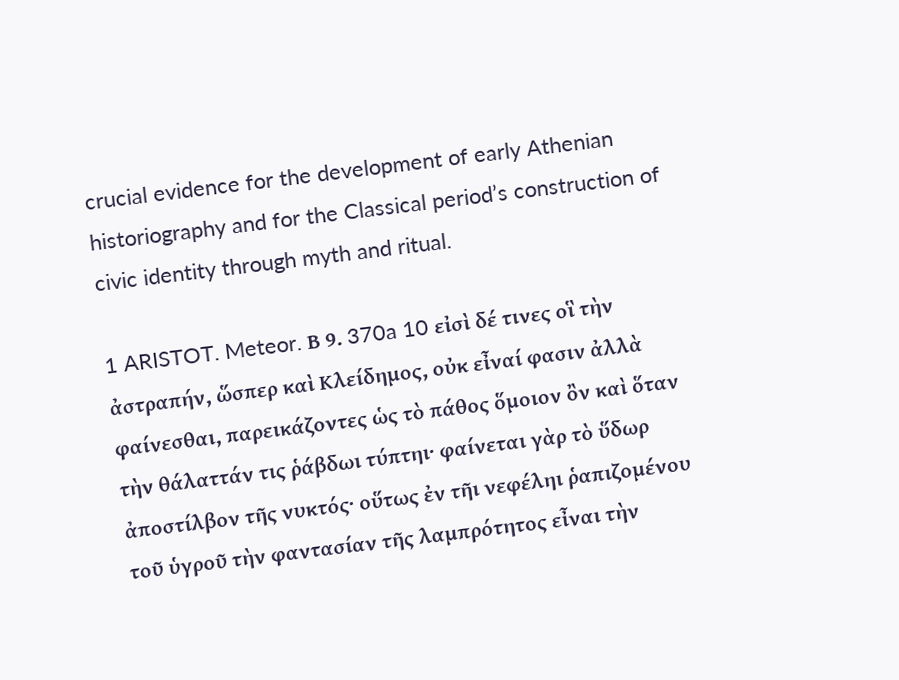crucial evidence for the development of early Athenian historiography and for the Classical period’s construction of civic identity through myth and ritual.

1 ARISTOT. Meteor. Β 9. 370a 10 εἰσὶ δέ τινες οἳ τὴν ἀστραπήν, ὥσπερ καὶ Κλείδημος, οὐκ εἶναί φασιν ἀλλὰ φαίνεσθαι, παρεικάζοντες ὡς τὸ πάθος ὅμοιον ὂν καὶ ὅταν τὴν θάλαττάν τις ῥάβδωι τύπτηι· φαίνεται γὰρ τὸ ὕδωρ ἀποστίλβον τῆς νυκτός· οὕτως ἐν τῆι νεφέληι ῥαπιζομένου τοῦ ὑγροῦ τὴν φαντασίαν τῆς λαμπρότητος εἶναι τὴν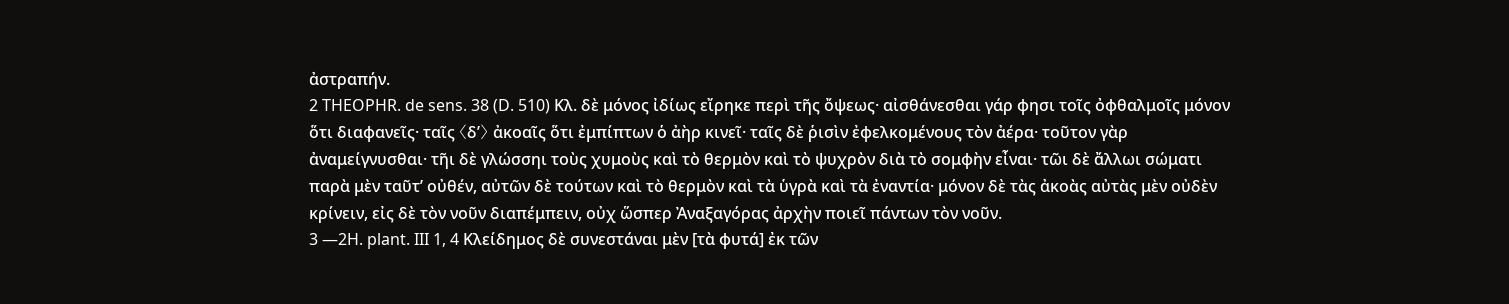ἀστραπήν.
2 THEOPHR. de sens. 38 (D. 510) Κλ. δὲ μόνος ἰδίως εἴρηκε περὶ τῆς ὄψεως· αἰσθάνεσθαι γάρ φησι τοῖς ὀφθαλμοῖς μόνον ὅτι διαφανεῖς· ταῖς 〈δ’〉 ἀκοαῖς ὅτι ἐμπίπτων ὁ ἀὴρ κινεῖ· ταῖς δὲ ῥισὶν ἐφελκομένους τὸν ἀέρα· τοῦτον γὰρ ἀναμείγνυσθαι· τῆι δὲ γλώσσηι τοὺς χυμοὺς καὶ τὸ θερμὸν καὶ τὸ ψυχρὸν διὰ τὸ σομφὴν εἶναι· τῶι δὲ ἄλλωι σώματι παρὰ μὲν ταῦτ’ οὐθέν, αὐτῶν δὲ τούτων καὶ τὸ θερμὸν καὶ τὰ ὑγρὰ καὶ τὰ ἐναντία· μόνον δὲ τὰς ἀκοὰς αὐτὰς μὲν οὐδὲν κρίνειν, εἰς δὲ τὸν νοῦν διαπέμπειν, οὐχ ὥσπερ Ἀναξαγόρας ἀρχὴν ποιεῖ πάντων τὸν νοῦν.
3 —2H. plant. III 1, 4 Κλείδημος δὲ συνεστάναι μὲν [τὰ φυτά] ἐκ τῶν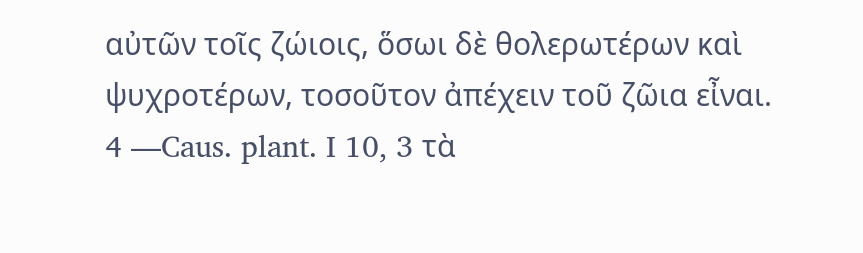αὐτῶν τοῖς ζώιοις, ὅσωι δὲ θολερωτέρων καὶ ψυχροτέρων, τοσοῦτον ἀπέχειν τοῦ ζῶια εἶναι.
4 —Caus. plant. I 10, 3 τὰ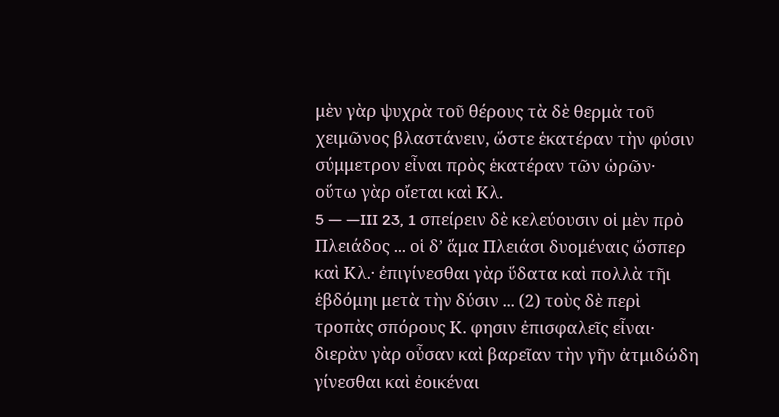μὲν γὰρ ψυχρὰ τοῦ θέρους τὰ δὲ θερμὰ τοῦ χειμῶνος βλαστάνειν, ὥστε ἑκατέραν τὴν φύσιν σύμμετρον εἶναι πρὸς ἑκατέραν τῶν ὡρῶν· οὕτω γὰρ οἴεται καὶ Κλ.
5 — —III 23, 1 σπείρειν δὲ κελεύουσιν οἱ μὲν πρὸ Πλειάδος ... οἱ δ’ ἅμα Πλειάσι δυομέναις ὥσπερ καὶ Κλ.· ἐπιγίνεσθαι γὰρ ὕδατα καὶ πολλὰ τῆι ἑβδόμηι μετὰ τὴν δύσιν ... (2) τοὺς δὲ περὶ τροπὰς σπόρους Κ. φησιν ἐπισφαλεῖς εἶναι· διερὰν γὰρ οὖσαν καὶ βαρεῖαν τὴν γῆν ἀτμιδώδη γίνεσθαι καὶ ἐοικέναι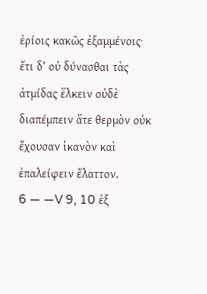ἐρίοις κακῶς ἐξαμμένοις· ἔτι δ’ οὐ δύνασθαι τὰς ἀτμίδας ἕλκειν οὐδὲ διαπέμπειν ἅτε θερμὸν οὐκ ἔχουσαν ἱκανὸν καὶ ἐπαλείφειν ἔλαττον.
6 — —V 9, 10 ἐξ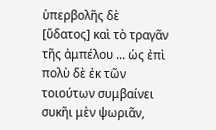ὑπερβολῆς δὲ [ὕδατος] καὶ τὸ τραγᾶν τῆς ἀμπέλου ... ὡς ἐπὶ πολὺ δὲ ἐκ τῶν τοιούτων συμβαίνει συκῆι μὲν ψωριᾶν,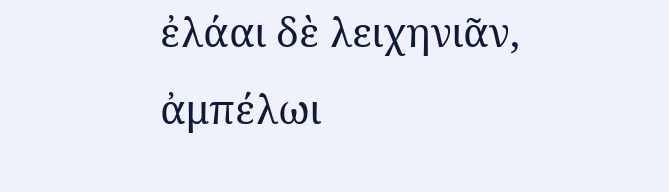ἐλάαι δὲ λειχηνιᾶν, ἀμπέλωι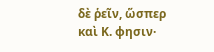δὲ ῥεῖν, ὥσπερ καὶ Κ. φησιν·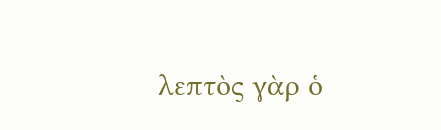λεπτὸς γὰρ ὁ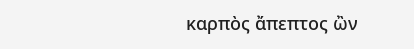καρπὸς ἄπεπτος ὢν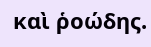καὶ ῥοώδης.